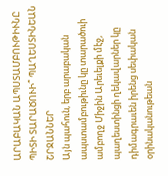ԱՐԱԲԱԿԱՆ ԱՊՍՏԱՄԲՈՒԹԻՒՆԸ ՊԻՏԻ ՏԱՐԱԾՈՒԻ՞ ՊԱՂԵՍՏԻՆԵԱՆ ՇՐՋԱՆՆԵՐ
Այն պահուն, երբ արաբական ապստամբութիւնը կը տարածուի ամբողջ Միջին Արեւելքի մէջ, պաղեստինցի ղեկավարներ կը դիմագրաւեն իրենց սեփական օրինականութեան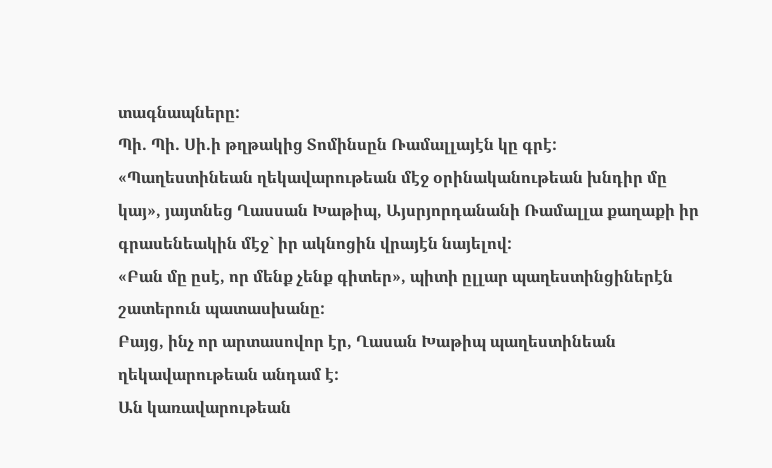տագնապները:
Պի. Պի. Սի.ի թղթակից Տոմինսըն Ռամալլայէն կը գրէ:
«Պաղեստինեան ղեկավարութեան մէջ օրինականութեան խնդիր մը կայ», յայտնեց Ղասսան Խաթիպ, Այսրյորդանանի Ռամալլա քաղաքի իր գրասենեակին մէջ` իր ակնոցին վրայէն նայելով:
«Բան մը ըսէ, որ մենք չենք գիտեր», պիտի ըլլար պաղեստինցիներէն շատերուն պատասխանը:
Բայց, ինչ որ արտասովոր էր, Ղասան Խաթիպ պաղեստինեան ղեկավարութեան անդամ է:
Ան կառավարութեան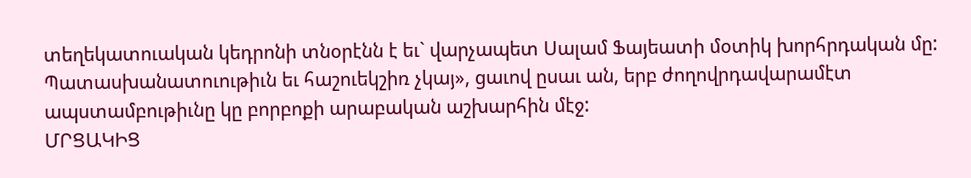տեղեկատուական կեդրոնի տնօրէնն է եւ` վարչապետ Սալամ Ֆայեատի մօտիկ խորհրդական մը:
Պատասխանատուութիւն եւ հաշուեկշիռ չկայ», ցաւով ըսաւ ան, երբ ժողովրդավարամէտ ապստամբութիւնը կը բորբոքի արաբական աշխարհին մէջ:
ՄՐՑԱԿԻՑ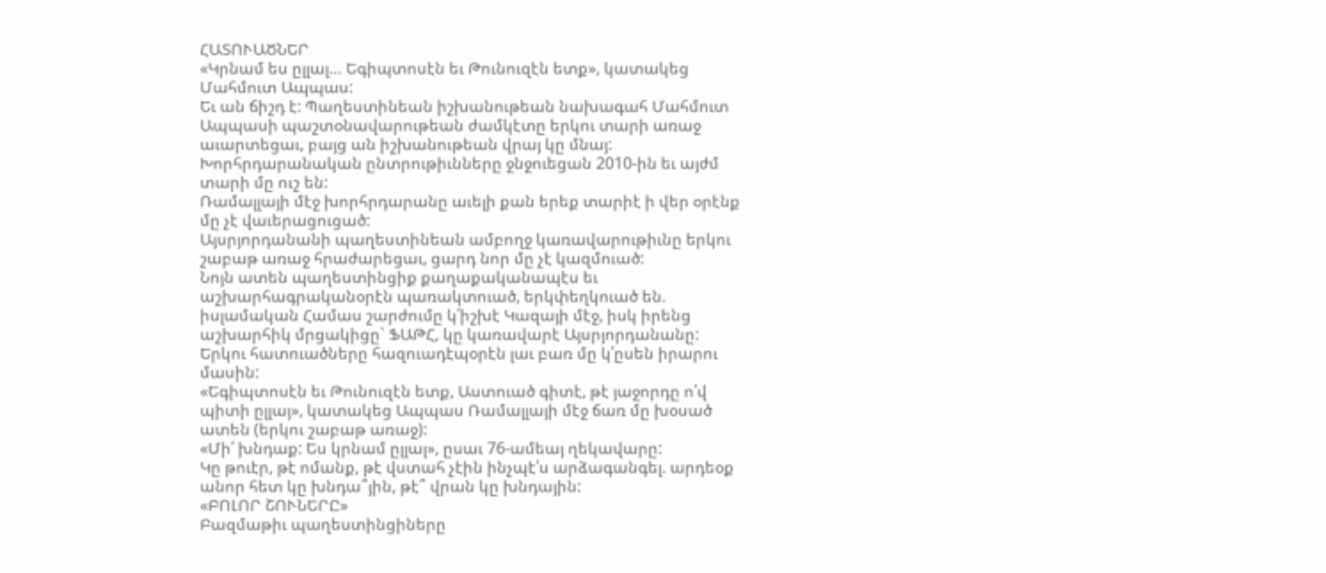ՀԱՏՈՒԱԾՆԵՐ
«Կրնամ ես ըլլալ… Եգիպտոսէն եւ Թունուզէն ետք», կատակեց Մահմուտ Ապպաս:
Եւ ան ճիշդ է: Պաղեստինեան իշխանութեան նախագահ Մահմուտ Ապպասի պաշտօնավարութեան ժամկէտը երկու տարի առաջ աւարտեցաւ, բայց ան իշխանութեան վրայ կը մնայ:
Խորհրդարանական ընտրութիւնները ջնջուեցան 2010-ին եւ այժմ տարի մը ուշ են:
Ռամալլայի մէջ խորհրդարանը աւելի քան երեք տարիէ ի վեր օրէնք մը չէ վաւերացուցած:
Այսրյորդանանի պաղեստինեան ամբողջ կառավարութիւնը երկու շաբաթ առաջ հրաժարեցաւ, ցարդ նոր մը չէ կազմուած:
Նոյն ատեն պաղեստինցիք քաղաքականապէս եւ աշխարհագրականօրէն պառակտուած, երկփեղկուած են. իսլամական Համաս շարժումը կ՛իշխէ Կազայի մէջ, իսկ իրենց աշխարհիկ մրցակիցը` ՖԱԹՀ, կը կառավարէ Այսրյորդանանը:
Երկու հատուածները հազուադէպօրէն լաւ բառ մը կ՛ըսեն իրարու մասին:
«Եգիպտոսէն եւ Թունուզէն ետք, Աստուած գիտէ, թէ յաջորդը ո՛վ պիտի ըլլայ», կատակեց Ապպաս Ռամալլայի մէջ ճառ մը խօսած ատեն (երկու շաբաթ առաջ):
«Մի՛ խնդաք: Ես կրնամ ըլլալ», ըսաւ 76-ամեայ ղեկավարը:
Կը թուէր, թէ ոմանք, թէ վստահ չէին ինչպէ՛ս արձագանգել. արդեօք անոր հետ կը խնդա՞յին, թէ՞ վրան կը խնդային:
«ԲՈԼՈՐ ՇՈՒՆԵՐԸ»
Բազմաթիւ պաղեստինցիները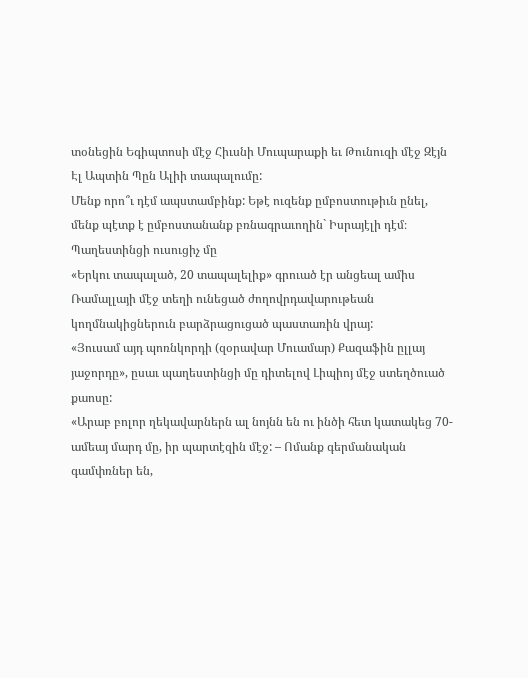տօնեցին Եգիպտոսի մէջ Հիւսնի Մուպարաքի եւ Թունուզի մէջ Զէյն Էլ Ապտին Պըն Ալիի տապալումը:
Մենք որո՞ւ դէմ ապստամբինք: Եթէ ուզենք ըմբոստութիւն ընել,
մենք պէտք է ըմբոստանանք բռնագրաւողին` Իսրայէլի դէմ։
Պաղեստինցի ուսուցիչ մը
«Երկու տապալած, 20 տապալելիք» գրուած էր անցեալ ամիս Ռամալլայի մէջ տեղի ունեցած ժողովրդավարութեան կողմնակիցներուն բարձրացուցած պաստառին վրայ:
«Յուսամ այդ պոռնկորդի (զօրավար Մուամար) Քազաֆին ըլլայ յաջորդը», ըսաւ պաղեստինցի մը դիտելով Լիպիոյ մէջ ստեղծուած քաոսը:
«Արաբ բոլոր ղեկավարներն ալ նոյնն են ու ինծի հետ կատակեց 70-ամեայ մարդ մը, իր պարտէզին մէջ: – Ոմանք գերմանական գամփռներ են,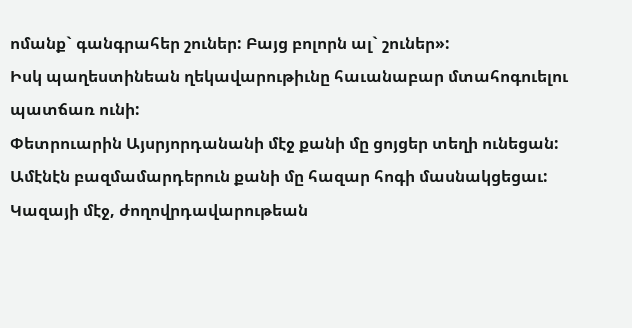ոմանք` գանգրահեր շուներ: Բայց բոլորն ալ` շուներ»:
Իսկ պաղեստինեան ղեկավարութիւնը հաւանաբար մտահոգուելու պատճառ ունի:
Փետրուարին Այսրյորդանանի մէջ քանի մը ցոյցեր տեղի ունեցան: Ամէնէն բազմամարդերուն քանի մը հազար հոգի մասնակցեցաւ:
Կազայի մէջ, ժողովրդավարութեան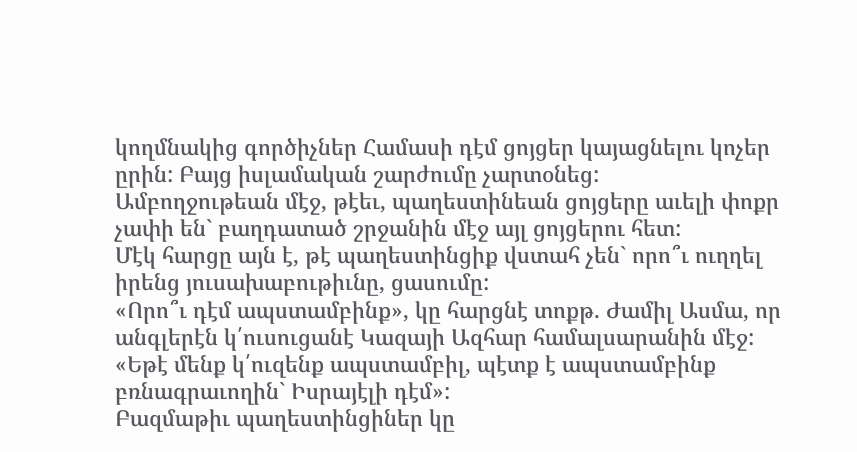կողմնակից գործիչներ Համասի դէմ ցոյցեր կայացնելու կոչեր ըրին: Բայց իսլամական շարժումը չարտօնեց:
Ամբողջութեան մէջ, թէեւ, պաղեստինեան ցոյցերը աւելի փոքր չափի են` բաղդատած շրջանին մէջ այլ ցոյցերու հետ:
Մէկ հարցը այն է, թէ պաղեստինցիք վստահ չեն` որո՞ւ ուղղել իրենց յուսախաբութիւնը, ցասումը:
«Որո՞ւ դէմ ապստամբինք», կը հարցնէ տոքթ. Ժամիլ Ասմա, որ անգլերէն կ՛ուսուցանէ Կազայի Ազհար համալսարանին մէջ:
«Եթէ մենք կ՛ուզենք ապստամբիլ, պէտք է ապստամբինք բռնագրաւողին` Իսրայէլի դէմ»:
Բազմաթիւ պաղեստինցիներ կը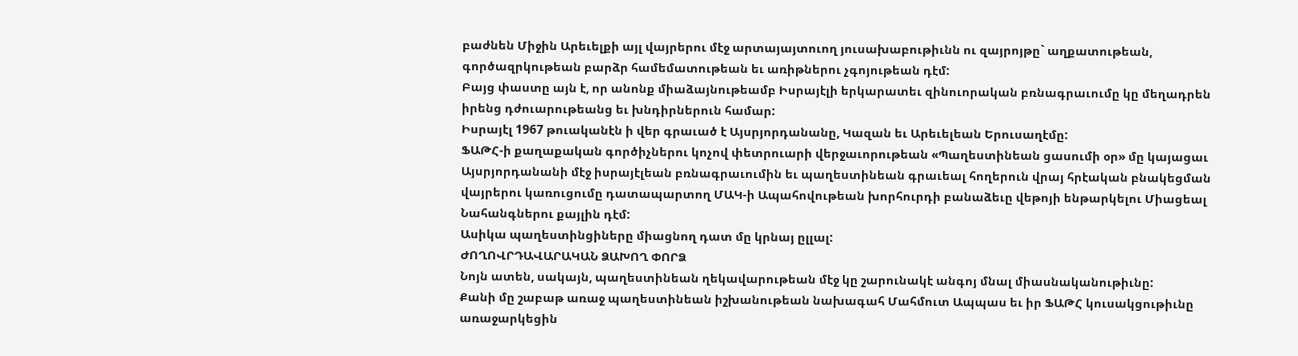բաժնեն Միջին Արեւելքի այլ վայրերու մէջ արտայայտուող յուսախաբութիւնն ու զայրոյթը` աղքատութեան, գործազրկութեան բարձր համեմատութեան եւ առիթներու չգոյութեան դէմ:
Բայց փաստը այն է, որ անոնք միաձայնութեամբ Իսրայէլի երկարատեւ զինուորական բռնագրաւումը կը մեղադրեն իրենց դժուարութեանց եւ խնդիրներուն համար:
Իսրայէլ 1967 թուականէն ի վեր գրաւած է Այսրյորդանանը, Կազան եւ Արեւելեան Երուսաղէմը:
ՖԱԹՀ-ի քաղաքական գործիչներու կոչով փետրուարի վերջաւորութեան «Պաղեստինեան ցասումի օր» մը կայացաւ Այսրյորդանանի մէջ իսրայէլեան բռնագրաւումին եւ պաղեստինեան գրաւեալ հողերուն վրայ հրէական բնակեցման վայրերու կառուցումը դատապարտող ՄԱԿ-ի Ապահովութեան խորհուրդի բանաձեւը վեթոյի ենթարկելու Միացեալ Նահանգներու քայլին դէմ:
Ասիկա պաղեստինցիները միացնող դատ մը կրնայ ըլլալ:
ԺՈՂՈՎՐԴԱՎԱՐԱԿԱՆ ՁԱԽՈՂ ՓՈՐՁ
Նոյն ատեն, սակայն, պաղեստինեան ղեկավարութեան մէջ կը շարունակէ անգոյ մնալ միասնականութիւնը:
Քանի մը շաբաթ առաջ պաղեստինեան իշխանութեան նախագահ Մահմուտ Ապպաս եւ իր ՖԱԹՀ կուսակցութիւնը առաջարկեցին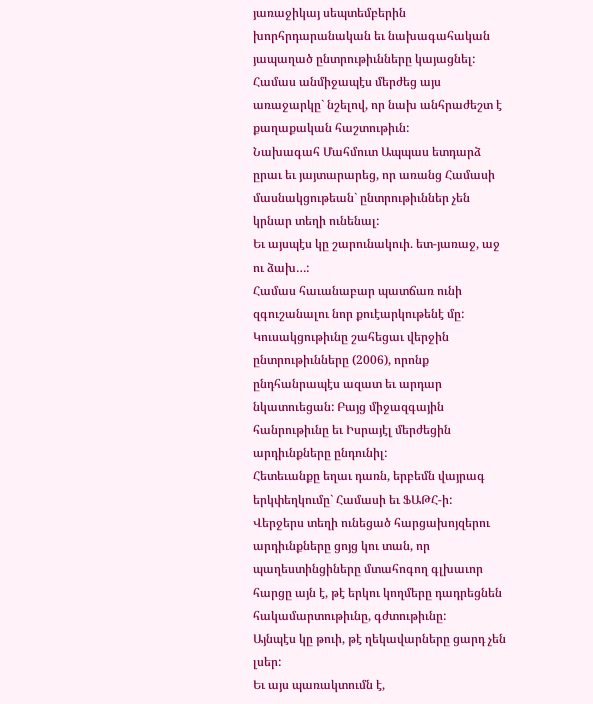յառաջիկայ սեպտեմբերին խորհրդարանական եւ նախագահական յապաղած ընտրութիւնները կայացնել: Համաս անմիջապէս մերժեց այս առաջարկը` նշելով, որ նախ անհրաժեշտ է քաղաքական հաշտութիւն:
Նախագահ Մահմուտ Ապպաս ետդարձ ըրաւ եւ յայտարարեց, որ առանց Համասի մասնակցութեան` ընտրութիւններ չեն կրնար տեղի ունենալ:
Եւ այսպէս կը շարունակուի. ետ-յառաջ, աջ ու ձախ…:
Համաս հաւանաբար պատճառ ունի զգուշանալու նոր քուէարկութենէ մը:
Կուսակցութիւնը շահեցաւ վերջին ընտրութիւնները (2006), որոնք ընդհանրապէս ազատ եւ արդար նկատուեցան: Բայց միջազգային հանրութիւնը եւ Իսրայէլ մերժեցին արդիւնքները ընդունիլ:
Հետեւանքը եղաւ դառն, երբեմն վայրագ երկփեղկումը` Համասի եւ ՖԱԹՀ-ի:
Վերջերս տեղի ունեցած հարցախոյզերու արդիւնքները ցոյց կու տան, որ պաղեստինցիները մտահոգող գլխաւոր հարցը այն է, թէ երկու կողմերը դադրեցնեն հակամարտութիւնը, գժտութիւնը:
Այնպէս կը թուի, թէ ղեկավարները ցարդ չեն լսեր:
Եւ այս պառակտումն է,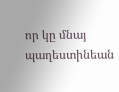որ կը մնայ պաղեստինեան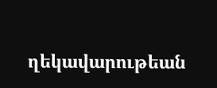ղեկավարութեան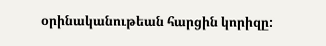օրինականութեան հարցին կորիզը: